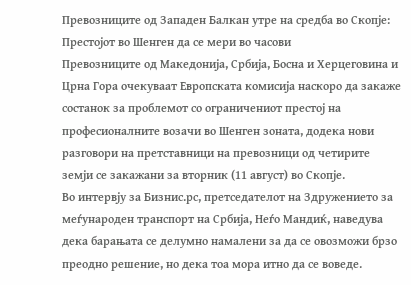Превозниците од Западен Балкан утре на средба во Скопје: Престојот во Шенген да се мери во часови
Превозниците од Македонија, Србија, Босна и Херцеговина и Црна Гора очекуваат Европската комисија наскоро да закаже состанок за проблемот со ограничениот престој на професионалните возачи во Шенген зоната, додека нови разговори на претставници на превозници од четирите земји се закажани за вторник (11 август) во Скопјe.
Во интервју за Бизнис.рс, претседателот на Здружението за меѓународен транспорт на Србија, Неѓо Мандиќ, наведува дека барањата се делумно намалени за да се овозможи брзо преодно решение, но дека тоа мора итно да се воведе.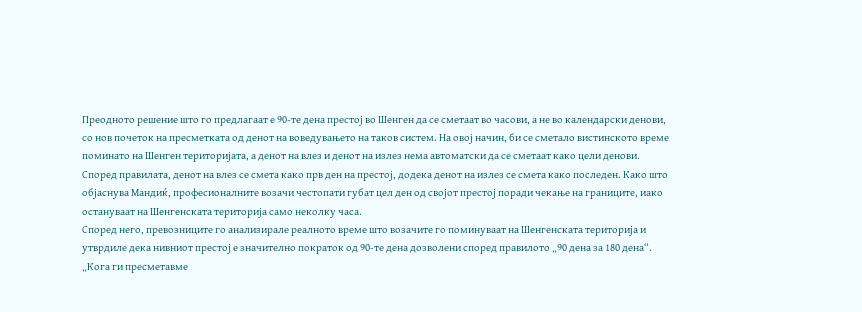Преодното решение што го предлагаат е 90-те дена престој во Шенген да се сметаат во часови, а не во календарски денови, со нов почеток на пресметката од денот на воведувањето на таков систем. На овој начин, би се сметало вистинското време поминато на Шенген територијата, а денот на влез и денот на излез нема автоматски да се сметаат како цели денови.
Според правилата, денот на влез се смета како прв ден на престој, додека денот на излез се смета како последен. Како што објаснува Мандиќ, професионалните возачи честопати губат цел ден од својот престој поради чекање на границите, иако остануваат на Шенгенската територија само неколку часа.
Според него, превозниците го анализирале реалното време што возачите го поминуваат на Шенгенската територија и утврдиле дека нивниот престој е значително пократок од 90-те дена дозволени според правилото „90 дена за 180 дена“.
„Кога ги пресметавме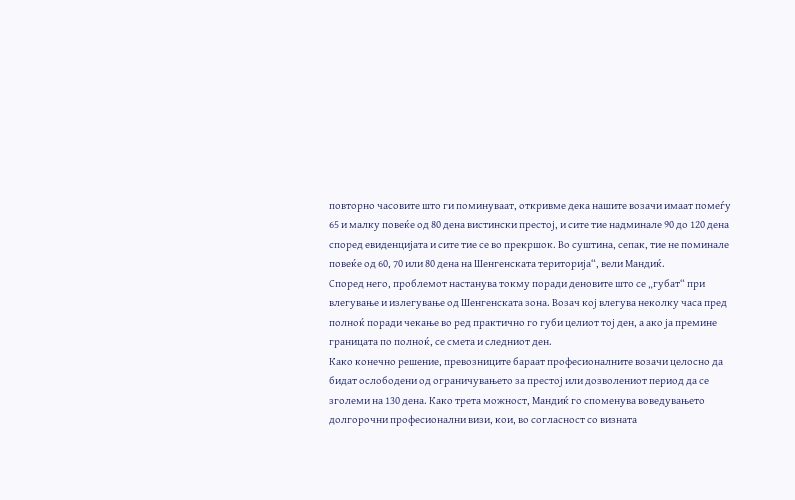повторно часовите што ги поминуваат, откривме дека нашите возачи имаат помеѓу 65 и малку повеќе од 80 дена вистински престој, и сите тие надминале 90 до 120 дена според евиденцијата и сите тие се во прекршок. Во суштина, сепак, тие не поминале повеќе од 60, 70 или 80 дена на Шенгенската територија“, вели Мандиќ.
Според него, проблемот настанува токму поради деновите што се „губат“ при влегување и излегување од Шенгенската зона. Возач кој влегува неколку часа пред полноќ поради чекање во ред практично го губи целиот тој ден, а ако ја премине границата по полноќ, се смета и следниот ден.
Како конечно решение, превозниците бараат професионалните возачи целосно да бидат ослободени од ограничувањето за престој или дозволениот период да се зголеми на 130 дена. Како трета можност, Мандиќ го споменува воведувањето долгорочни професионални визи, кои, во согласност со визната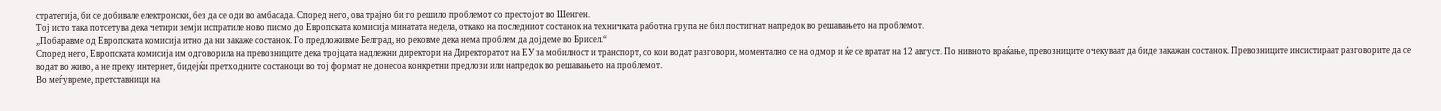стратегија, би се добивале електронски, без да се оди во амбасада. Според него, ова трајно би го решило проблемот со престојот во Шенген.
Тој исто така потсетува дека четири земји испратиле ново писмо до Европската комисија минатата недела, откако на последниот состанок на техничката работна група не бил постигнат напредок во решавањето на проблемот.
„Побаравме од Европската комисија итно да ни закаже состанок. Го предложивме Белград, но рековме дека нема проблем да дојдеме во Брисел.“
Според него, Европската комисија им одговорила на превозниците дека тројцата надлежни директори на Директоратот на ЕУ за мобилност и транспорт, со кои водат разговори, моментално се на одмор и ќе се вратат на 12 август. По нивното враќање, превозниците очекуваат да биде закажан состанок. Превозниците инсистираат разговорите да се водат во живо, а не преку интернет, бидејќи претходните состаноци во тој формат не донесоа конкретни предлози или напредок во решавањето на проблемот.
Во меѓувреме, претставници на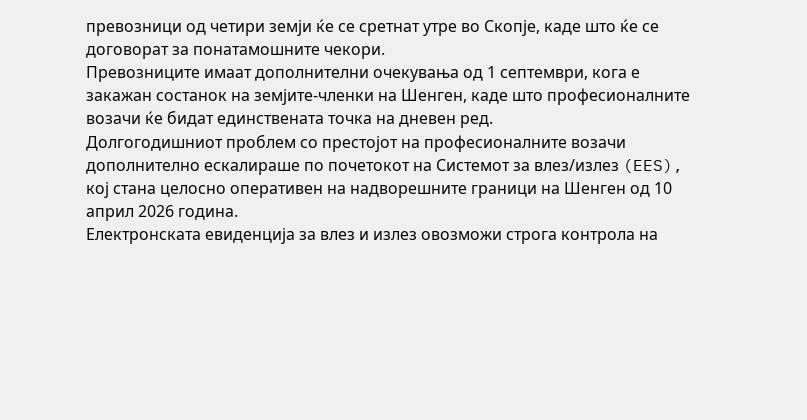превозници од четири земји ќе се сретнат утре во Скопје, каде што ќе се договорат за понатамошните чекори.
Превозниците имаат дополнителни очекувања од 1 септември, кога е закажан состанок на земјите-членки на Шенген, каде што професионалните возачи ќе бидат единствената точка на дневен ред.
Долгогодишниот проблем со престојот на професионалните возачи дополнително ескалираше по почетокот на Системот за влез/излез (EES), кој стана целосно оперативен на надворешните граници на Шенген од 10 април 2026 година.
Електронската евиденција за влез и излез овозможи строга контрола на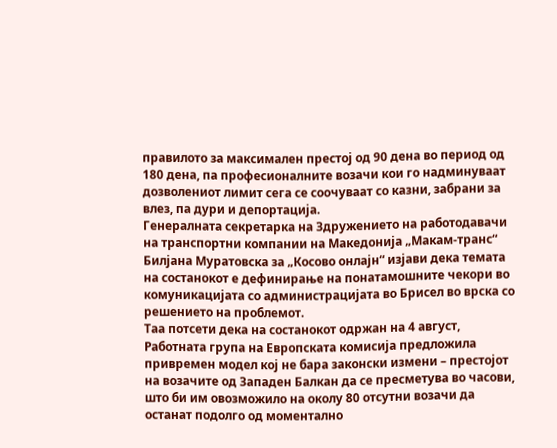правилото за максимален престој од 90 дена во период од 180 дена, па професионалните возачи кои го надминуваат дозволениот лимит сега се соочуваат со казни, забрани за влез, па дури и депортација.
Генералната секретарка на Здружението на работодавачи на транспортни компании на Македонија „Макам-транс“ Билјана Муратовска за „Косово онлајн“ изјави дека темата на состанокот е дефинирање на понатамошните чекори во комуникацијата со администрацијата во Брисел во врска со решението на проблемот.
Таа потсети дека на состанокот одржан на 4 август, Работната група на Европската комисија предложила привремен модел кој не бара законски измени – престојот на возачите од Западен Балкан да се пресметува во часови, што би им овозможило на околу 80 отсутни возачи да останат подолго од моментално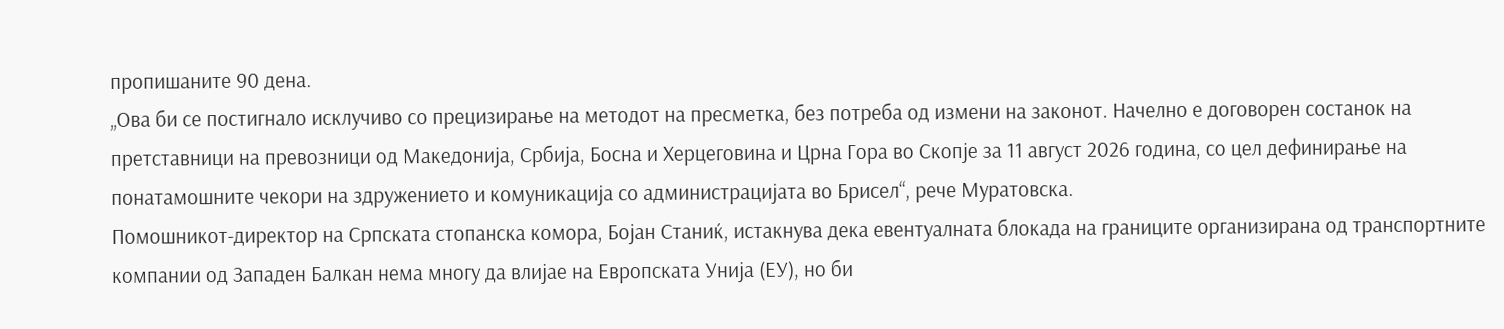пропишаните 90 дена.
„Ова би се постигнало исклучиво со прецизирање на методот на пресметка, без потреба од измени на законот. Начелно е договорен состанок на претставници на превозници од Македонија, Србија, Босна и Херцеговина и Црна Гора во Скопје за 11 август 2026 година, со цел дефинирање на понатамошните чекори на здружението и комуникација со администрацијата во Брисел“, рече Муратовска.
Помошникот-директор на Српската стопанска комора, Бојан Станиќ, истакнува дека евентуалната блокада на границите организирана од транспортните компании од Западен Балкан нема многу да влијае на Европската Унија (ЕУ), но би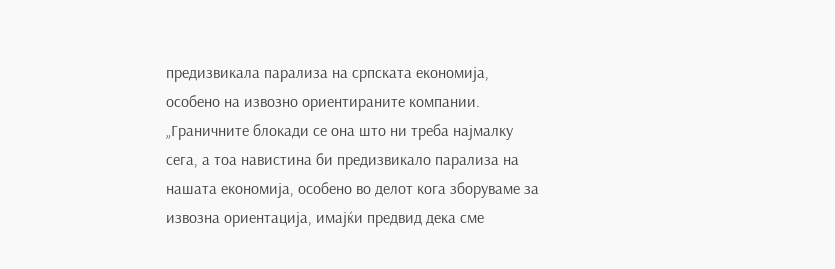предизвикала парализа на српската економија, особено на извозно ориентираните компании.
„Граничните блокади се она што ни треба најмалку сега, а тоа навистина би предизвикало парализа на нашата економија, особено во делот кога зборуваме за извозна ориентација, имајќи предвид дека сме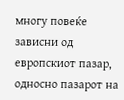многу повеќе зависни од европскиот пазар, односно пазарот на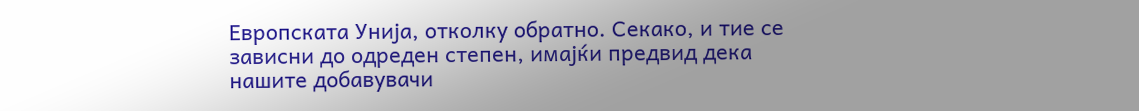Европската Унија, отколку обратно. Секако, и тие се зависни до одреден степен, имајќи предвид дека нашите добавувачи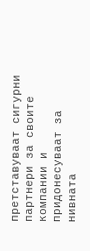претставуваат сигурни партнери за своите компании и придонесуваат за нивната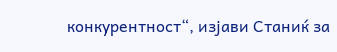конкурентност“, изјави Станиќ за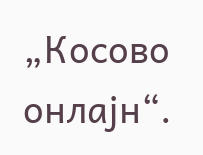„Косово онлајн“.